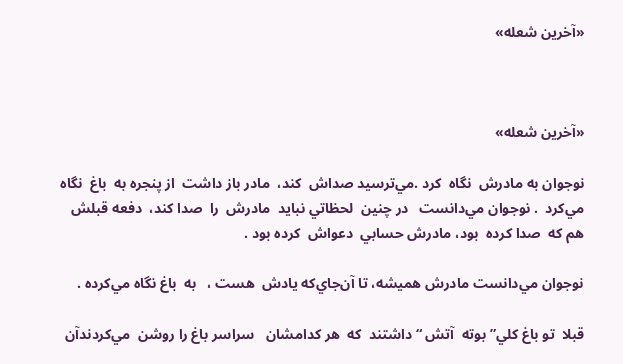«آخرين شعله»



«آخرين شعله»

نوجوان به مادرش  نگاه  كرد .مي‌ترسيد صداش  كند،  مادر باز داشت  از پنجره به  باغ  نگاه  مي‌كرد  . نوجوان مي‌دانست   در چنين  لحظاتي نبايد  مادرش  را  صدا كند،  دفعه قبلش هم كه  صدا كرده  بود، مادرش حسابي  دعواش  كرده بود .

نوجوان مي‌دانست مادرش هميشه، تا آن‌جاي‌كه يادش  هست ،   به  باغ نگاه مي‌كرده .

قبلا  تو باغ كلي” بوته  آتش “ داشتند  كه  هر كدامشان   سراسر باغ را روشن  مي‌كردندآن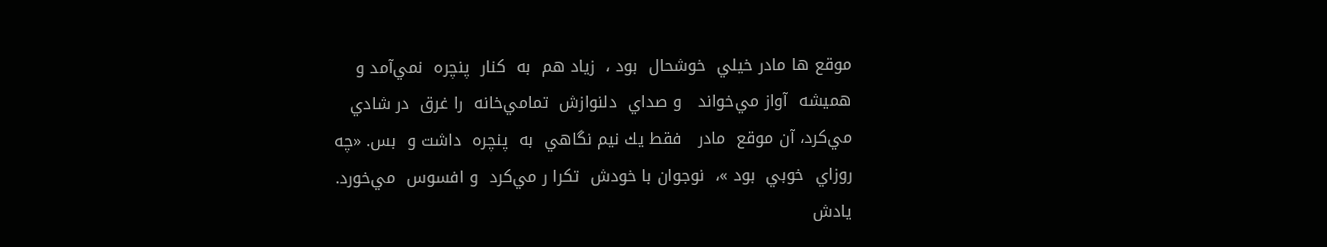موقع ها مادر خيلي  خوشحال  بود ،  زياد هم  به  كنار  پنچره  نمي‌آمد و هميشه  آواز مي‌خواند   و صداي  دلنوازش  تمامي‌خانه  را غرق  در شادي  مي‌كرد، آن موقع  مادر   فقط يك نيم نگاهي  به  پنچره  داشت و  بس. «چه روزاي  خوبي  بود »،  نوجوان با خودش  تكرا ر مي‌كرد  و افسوس  مي‌خورد.  يادش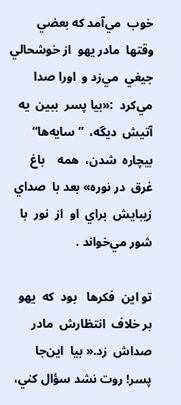خوب  مي‌آمد كه بعضي  وقتها  مادر يهو  از خوشحالي  جيغي  مي‌زد و  اورا صدا مي‌كرد  :«بيا پسر  ببين  يه  آتيش  ديگه،  ”سايه‌ها“  بيچاره  شدن،  همه    باغ غرق  در نوره» بعد با  صداي  زيبايش  براي  او  از  نور  با  شور مي‌خواند .

تو اين  فكرها   بود  كه  يهو  بر خلاف  انتظارش  مادر صداش  زد.« بيا  اين‌جا پسر! روت نشد سؤال كني،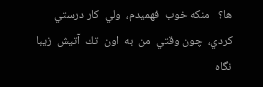ها؟   منكه خوب  فهميدم،  ولي  كار درستي  كردي،  چون وقتي  من  به  اون  تك  آتيش  زيبا  نگاه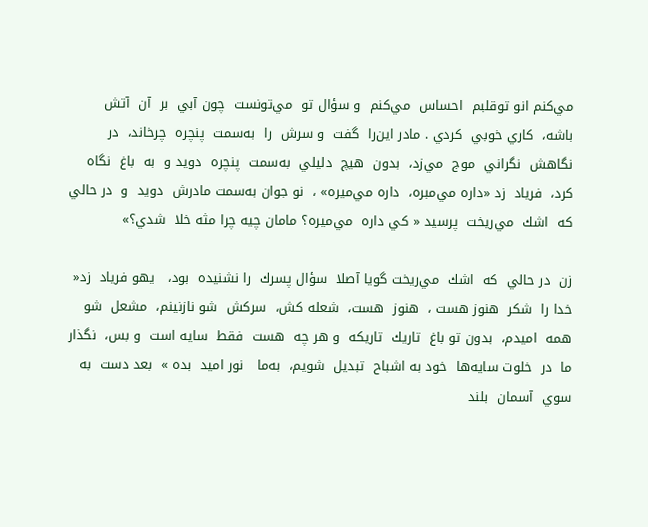مي‌كنم انو توقلبم  احساس  مي‌كنم  و سؤال تو  مي‌تونست  چون آبي  بر  آن  آتش  باشه،  كاري خوبي  كردي . مادر اين‌را  گفت  و سرش  را  به‌سمت  پنچره  چرخاند،  در نگاهش  نگراني  موج  مي‌زد،  بدون  هيچ  دليلي  به‌سمت  پنچره  دويد و  به  باغ  نگاه  كرد،  فرياد  زد «داره مي‌مبره،  داره مي‌ميره» ،  نو جوان به‌سمت مادرش  دويد  و  در حالي  كه  اشك  مي‌ريخت  پرسيد « كي داره  مي‌ميره؟ مامان چيه چرا مثه خلا  شدي؟»

زن  در حالي  كه  اشك  مي‌ريخت گويا آصلا  سؤال پسرك  را نشنيده  بود،   يهو فرياد  زد« خدا را  شكر  هنوز هست ،  هنوز  هست،  شعله كش،  سركش  شو نازنينم،  مشعل  شو همه  اميدم،  بدون تو باغ  تاريك  تاريكه  و هر چه  هست  فقط  سايه است  و بس،  نگذار ما  در  خلوت سايه‌ها  خود به اشباح  تبديل  شويم،  به‌ما   نور اميد  بده »  بعد دست  به  سوي  آسمان  بلند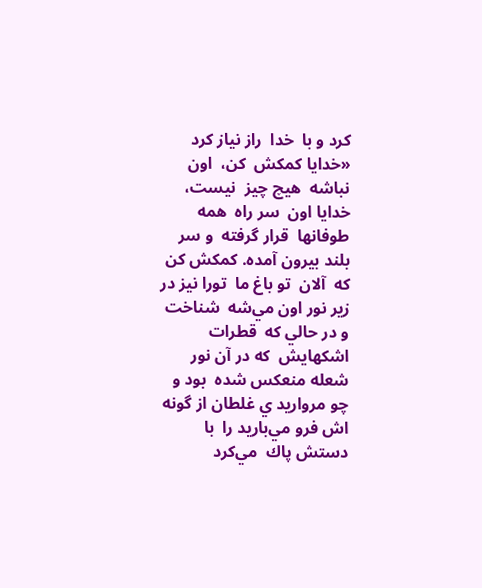كرد و با  خدا  راز نياز كرد «خدايا كمكش  كن،  اون نباشه  هيچ چيز  نيست،  خدايا اون  سر راه  همه  طوفانها  قرار گرفته  و سر بلند بيرون آمده. كمكش كن كه  آلان  تو باغ ما  تورا نيز در زير نور اون مي‌شه  شناخت    و در حالي كه  قطرات اشكهايش  كه در آن نور شعله منعكس شده  بود و چو مرواريد ي غلطان از گونه اش فرو مي‌باريد را  با دستش پاك  مي‌كرد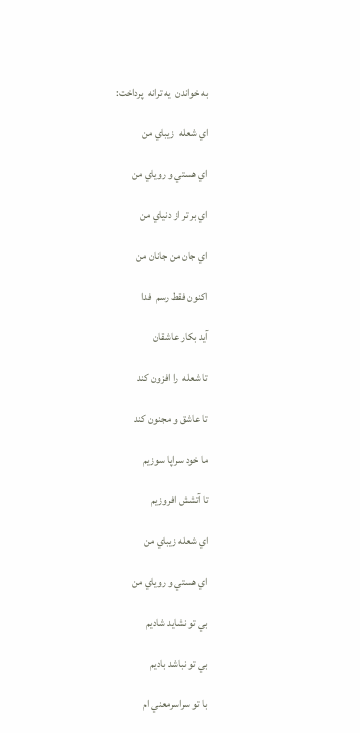به خواندن  يه ترانه  پرداخت:

اي شعله  زيباي من

اي هستي و روياي من

اي بر تر از دنياي من

اي جان من جانان من

اكنون فقط رسم  فدا

آيد بكار عاشقان

تا شعله  را افزون كند

تا عاشق و مجنون كند

ما خود سراپا سوزيم

تا آتشش افروزيم

اي شعله زيباي من

اي هستي و روياي من

بي تو نشايد شاديم

بي تو نباشد باديم

با تو سراسرمعني ام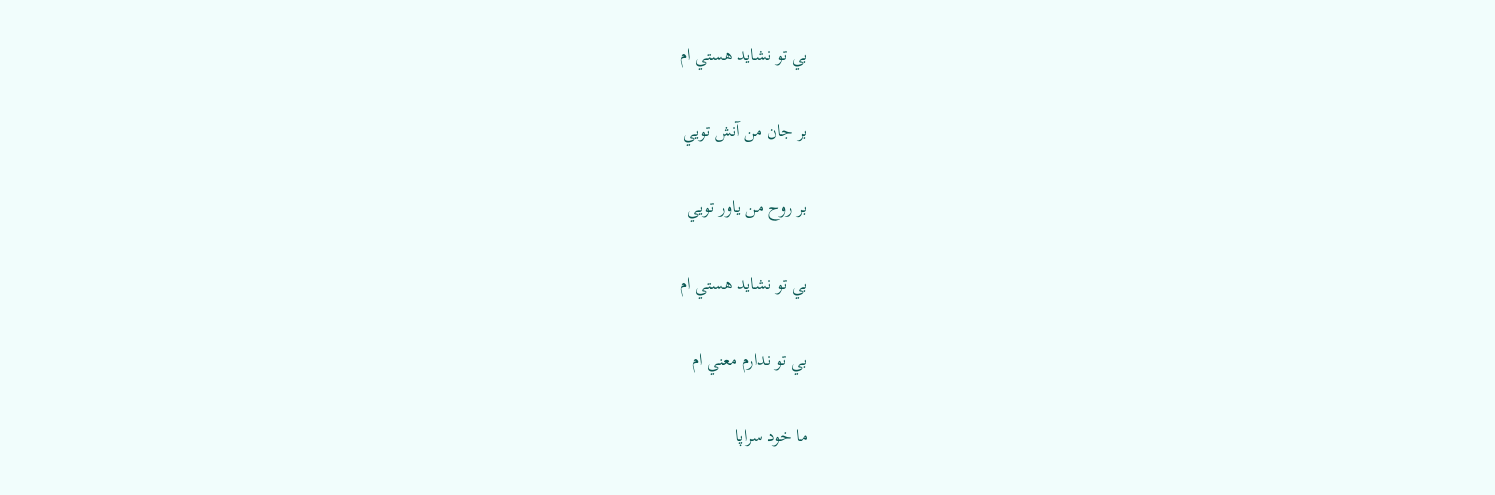بي تو نشايد هستي ام

بر جان من آنش تويي

بر روح من ياور تويي

بي تو نشايد هستي ام

بي تو ندارم معني ام

ما خود سراپا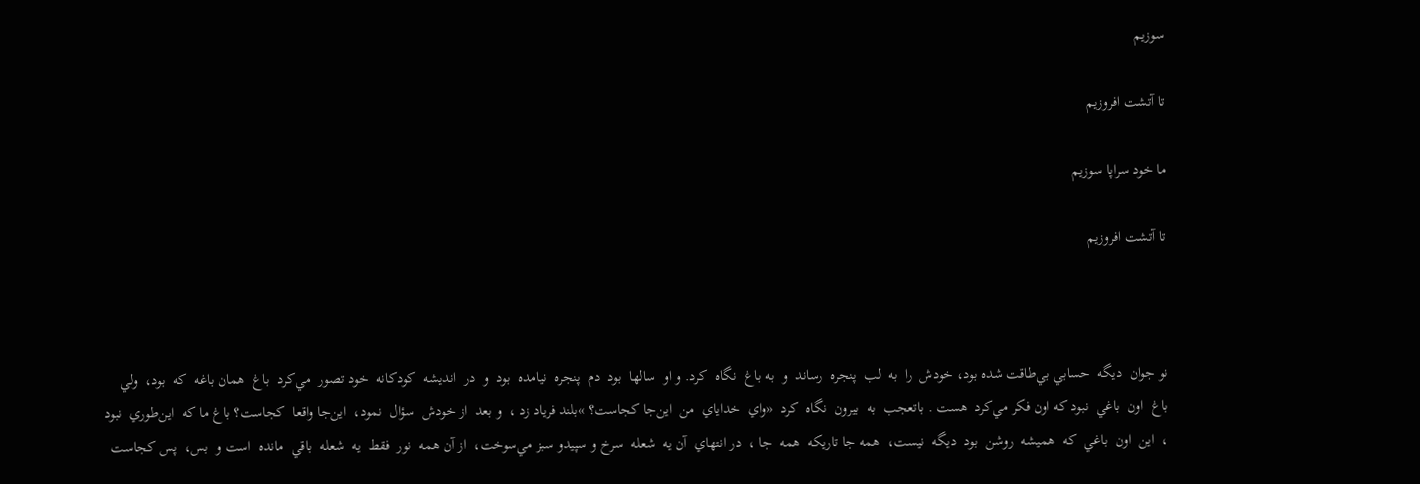سوزيم

تا آتشت افروزيم

ما خود سراپا سوزيم

تا آتشت افروزيم



نو جوان  ديگه  حسابي بي‌طاقت شده بود، خودش  را  به  لب  پنجره  رساند  و  به باغ  نگاه  كرد. و او  سالها  بود  دم  پنجره  نيامده  بود  و  در  انديشه  كودكانه  خود تصور  مي‌كرد  باغ  همان باغه  كه  بود،  ولي  باغ  اون  باغي  نبود كه اون فكر مي‌كرد  هست . باتعجب  به  بيرون  نگاه  كرد  «واي  خداياي  من  اين‌جا كجاست؟ »بلند فرياد زد ،  و بعد  از خودش  سؤال  نمود،  اين‌جا واقعا  كجاست؟ باغ ما كه  اين‌طوري  نبود ،  اين  اون  باغي  كه  هميشه  روشن  بود  ديگه  نيست،  همه جا تاريكه  همه  جا ،  در انتهاي  آن يه  شعله  سرخ و سپيدو سبز مي‌سوخت،  از آن همه  نور  فقط  يه  شعله  باقي  مانده  است و  بس،  پس كجاست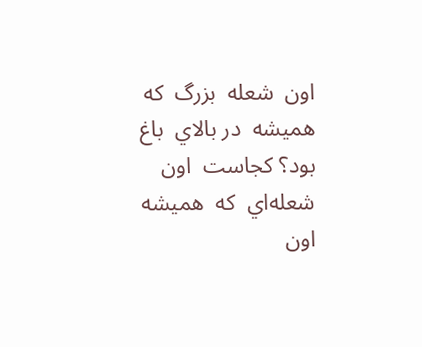اون  شعله  بزرگ  كه هميشه  در بالاي  باغ  بود؟ كجاست  اون  شعله‌اي  كه  هميشه  اون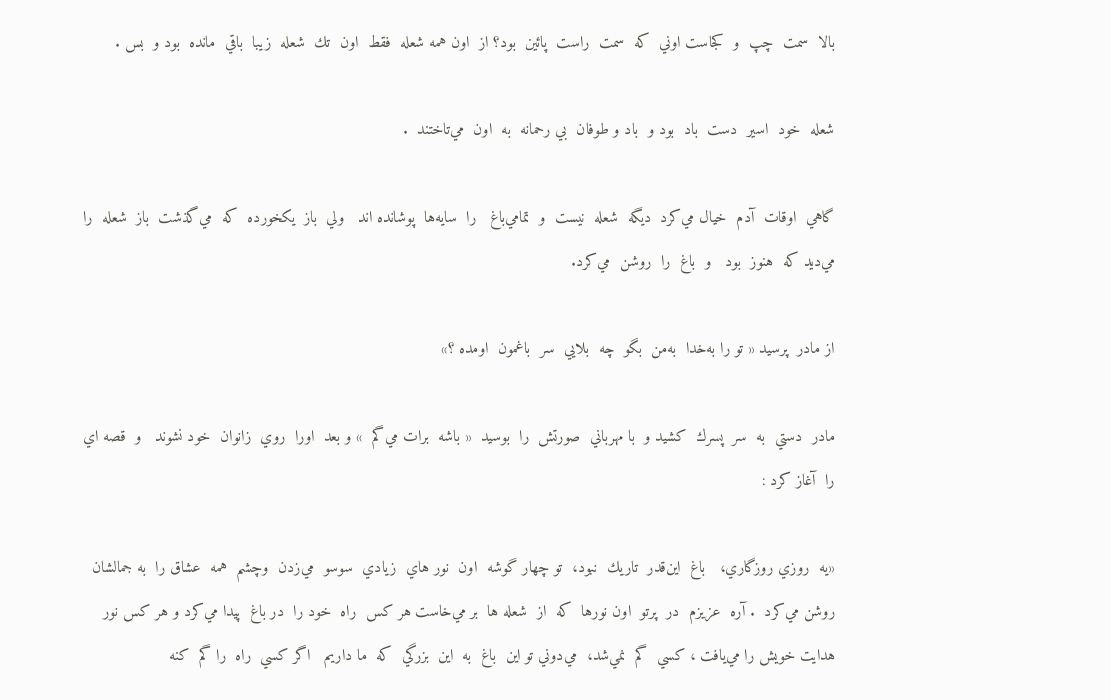بالا  سمت  چپ  و  كجاست اوني  كه  سمت  راست  پائين  بود؟ از  اون همه شعله  فقط  اون  تك  شعله  زيبا  باقي  مانده  بود و  بس .

شعله  خود  اسير  دست  باد  بود و  باد و طوفان  بي رحمانه  به  اون  مي‌تاختند  .

گاهي  اوقات  آدم  خيال مي‌كرد  ديگه  شعله  نيست  و  تمامي‌باغ   را  سايه‌ها  پوشانده اند   ولي  باز  يكخورده  كه  مي‌گذشت  باز  شعله  را  مي‌ديد كه  هنوز  بود   و  باغ  را  روشن  مي‌كرد.

از مادر  پرسيد « تو را به‌خدا  به‌من  بگو  چه  بلايي  سر  باغمون  اومده ؟»

مادر  دستي  به  سر  پسرك  كشيد و  با مهرباني  صورتش  را  بوسيد  « باشه  برات مي‌گم  » و بعد  اورا  روي  زانوان  خود نشوند   و  قصه اي  را  آغاز كرد :

«يه  روزي روزگاري،   باغ  اين‌قدر  تاريك  نبود،  تو چهار گوشه  اون  نور هاي  زيادي  سوسو  مي‌زدن  وچشم  همه  عشاق را  به جمالشان  روشن مي‌كرد  . آره  عزيزم  در  پرتو  اون نورها  كه  از  شعله ‌ها  بر مي‌خاست هر كس  راه  خود را  در باغ  پيدا مي‌كرد و هر كس نور هدايت خويش را مي‌يافت ، كسي  گم  نمي‌شد،  مي‌دوني تو اين  باغ  به  اين  بزرگي  كه  ما داريم   اگر كسي  راه  را گم  كنه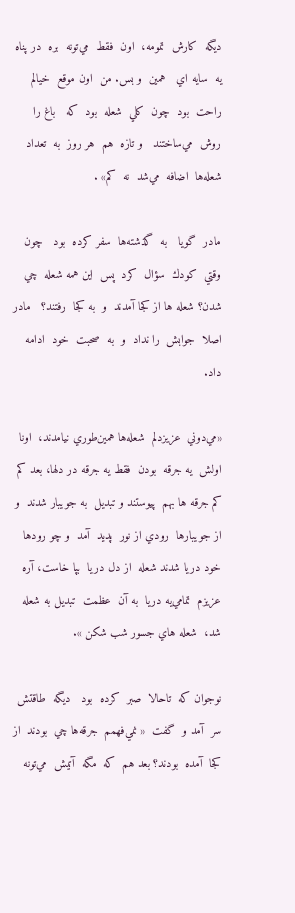ديگه  كارش  تمومه،  اون  فقط  مي‌تونه  بره  در پناه  يه  سايه اي   همين  و بس. من  اون موقع  خيالم  راحت  بود  چون  كلي  شعله  بود  كه   باغ را روش  مي‌ساختند   و تازه  هم  هر روز  به  تعداد  شعله‌ها  اضافه  مي‌شد  نه  كم» .

مادر  گويا   به  گذشته‌ها  سفر كرده  بود   چون وقتي  كودك  سؤال  كرد  پس  اين همه شعله  چي  شدن؟ شعله ها از كجا آمدند  و  به كجا  رفتند؟   مادر  اصلا  جوابش  را نداد  و  به  صحبت  خود  ادامه   داد.

«مي‌دوني  عزيزدلم  شعله‌ها همين‌طوري نيامدند،  اونا اولش  يه جرقه  بودن  فقط يه جرقه در دلها، بعد كم كم جرقه ها بهم  پيوستند و تبديل  به جويبار شدند  و از جويبارها  رودي از نور  پديد  آمد  و چو رودها خود دريا شدند شعله  از دل دريا  بپا خاست، آره  عزيزم  تمامي‌يه دريا  به آن  عظمت  تبديل به شعله شد،  شعله هاي جسور شب شكن ».

نوجوان كه  تاحالا  صبر  كرده  بود   ديگه  طاقتش  سر  آمد و  گفت  « نمي‌فهمم  جرقه‌ها چي  بودند  از كجا  آمده  بودند؟ بعد هم  كه  مگه  آتيش  مي‌تونه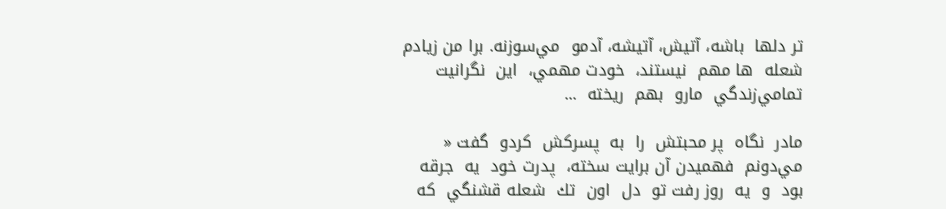تر دلها  باشه، آتيش، آتيشه، آدمو  مي‌سوزنه. برا من زيادم  شعله  ها مهم  نيستند،  خودت مهمي‌،  اين  نگرانيت تمامي‌زندگي  مارو  بهم  ريخته  ...

مادر  نگاه  پر محبتش  را  به  پسركش  كردو  گفت « مي‌دونم  فهميدن آن برايت سخته،  پدرت خود  يه  جرقه  بود  و  يه  روز رفت تو  دل  اون  تك  شعله قشنگي  كه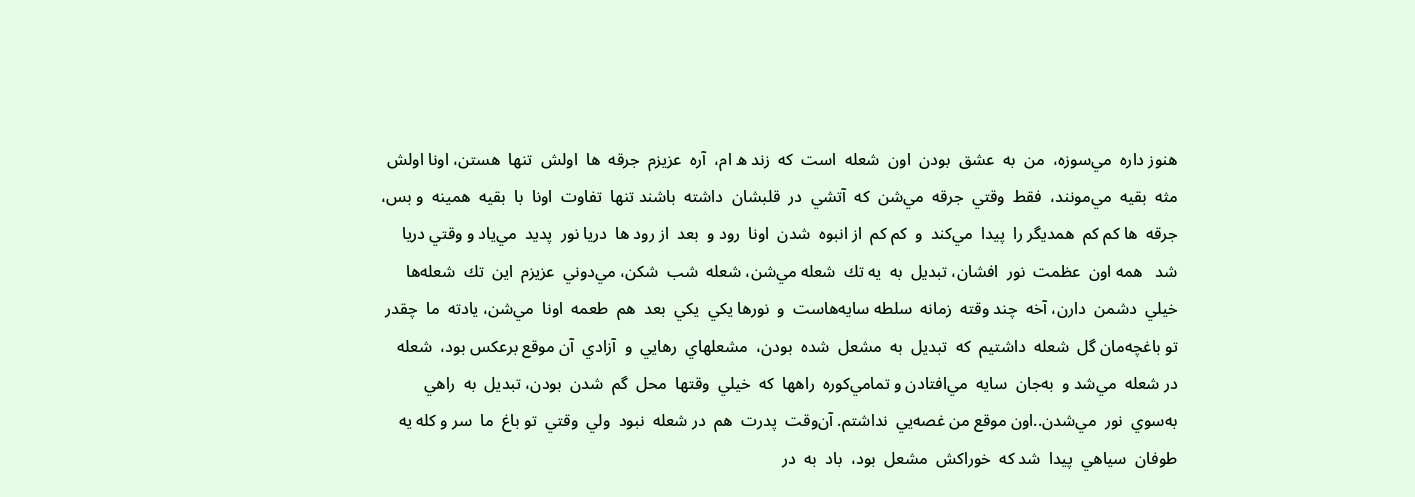هنوز داره  مي‌سوزه،  من  به  عشق  بودن  اون  شعله  است  كه  زند ه ام،  آره  عزيزم  جرقه  ها  اولش  تنها  هستن، اونا اولش   مثه  بقيه  مي‌مونند،  فقط  وقتي  جرقه  مي‌شن  كه  آتشي  در  قلبشان  داشته  باشند تنها  تفاوت  اونا  با  بقيه  همينه  و بس، جرقه  ها كم كم  همديگر را  پيدا  مي‌كند  و  كم كم  از انبوه  شدن  اونا  رود و  بعد  از رود ها  دريا نور  پديد  مي‌ياد و وقتي دريا  شد   همه اون  عظمت  نور  افشان، تبديل  به  يه تك  شعله مي‌شن، شعله  شب  شكن، مي‌دوني  عزيزم  اين  تك  شعله‌ها  خيلي  دشمن  دارن، آخه  چند وقته  زمانه  سلطه سايه‌هاست  و  نورها يكي  يكي  بعد  هم  طعمه  اونا  مي‌شن، يادته  ما  چقدر  تو باغچه‌مان گل  شعله  داشتيم  كه  تبديل  به  مشعل  شده  بودن،  مشعلهاي  رهايي  و  آزادي  آن موقع برعكس بود،  شعله  در شعله  مي‌شد و  به‌جان  سايه  مي‌افتادن و تمامي‌كوره  راهها  كه  خيلي  وقتها  محل  گم  شدن  بودن، تبديل  به  راهي  به‌سوي  نور  مي‌شدن..اون موقع من غصه‌يي  نداشتم. آن‌وقت  پدرت  هم  در شعله  نبود  ولي  وقتي  تو باغ  ما  سر و كله يه  طوفان  سياهي  پيدا  شد كه  خوراكش  مشعل  بود،  باد  به  در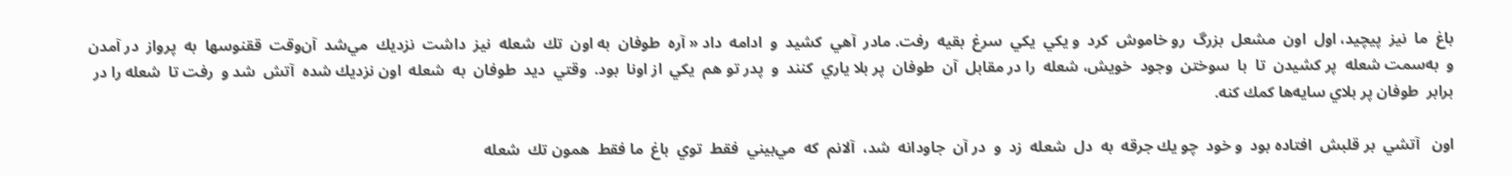باغ  ما  نيز  پيچيد، اول  اون  مشعل  بزرگ  رو خاموش  كرد  و يكي  يكي  سرغ  بقيه  رفت. مادر  آهي  كشيد  و  ادامه  داد « آره  طوفان  به اون  تك  شعله  نيز  داشت  نزديك  مي‌‌شد  آن‌وقت  ققنوسها  به  پرواز  در آمدن   و  به‌سمت شعله  پر كشيدن  تا  با  سوختن  وجود  خويش، شعله  را در مقابل  آن  طوفان  پر بلا ياري  كنند  و  پدر تو هم  يكي  از اونا  بود.  وقتي  ديد  طوفان  به  شعله  اون نزديك شده  آتش  شد و  رفت تا  شعله را در برابر  طوفان پر بلاي سايه‌ها كمك كنه.

اون   آتشي  بر قلبش  افتاده بود  و خود  چو يك جرقه  به  دل  شعله  زد  و  در آن  جاودانه  شد،  آلانم  كه  مي‌بيني  فقط  توي  باغ  ما فقط  همون تك  شعله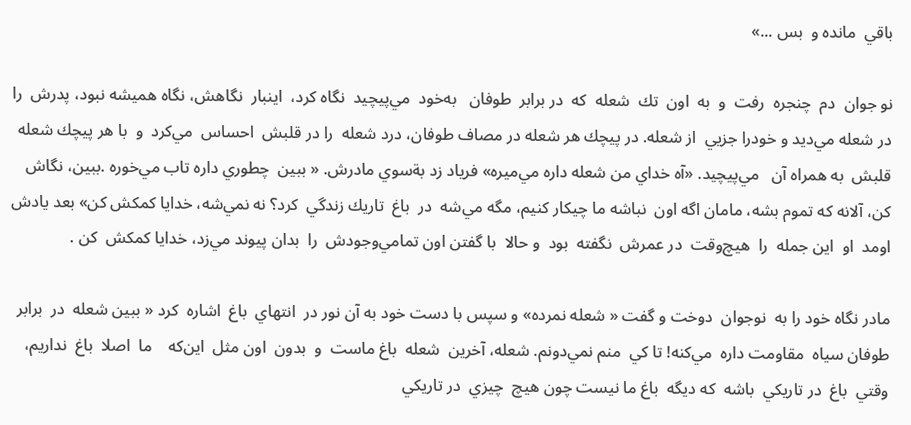باقي  مانده و  بس ...»

نو جوان  دم  چنجره  رفت  و  به  اون  تك  شعله  كه  در برابر  طوفان   به‌خود  مي‌‌پيچيد  نگاه كرد،  اينبار  نگاهش، نگاه هميشه نبود، پدرش  را  در شعله مي‌ديد و خودرا جزيي  از شعله. در پيچك هر شعله در مصاف طوفان، درد شعله  را در قلبش  احساس  مي‌كرد  و  با هر پيچك شعله قلبش  به همراه آن   مي‌پيچيد. «آه خداي من شعله داره مي‌ميره» فرياد زد بةسوي مادرش. « ببين  چطوري داره تاب مي‌خوره .ببين، نگاش كن، آلانه كه تموم بشه، مامان اگه اون  نباشه ما چيكار كنيم، مگه مي‌شه  در  باغ  تاريك زندگي  كرد؟ نه نمي‌شه، خدايا كمكش كن» بعد يادش اومد  او  اين جمله  را  هيچ‌وقت  در عمرش  نگفته  بود  و حالا  با گفتن اون تمامي‌وجودش  را  بدان پيوند مي‌زد، خدايا كمكش  كن .

مادر نگاه خود را به  نوجوان  دوخت و گفت « شعله نمرده» و سپس با دست خود به آن نور در  انتهاي  باغ  اشاره  كرد « ببين شعله  در  برابر طوفان سياه  مقاومت داره  مي‌كنه! تا كي  منم نمي‌دونم. شعله، آخرين  شعله  باغ ماست  و  بدون  اون مثل  اين‌كه    ما  اصلا  باغ  نداريم، وقتي  باغ  در تاريكي  باشه  كه ديگه  باغ ما نيست چون هيچ  چيزي  در تاريكي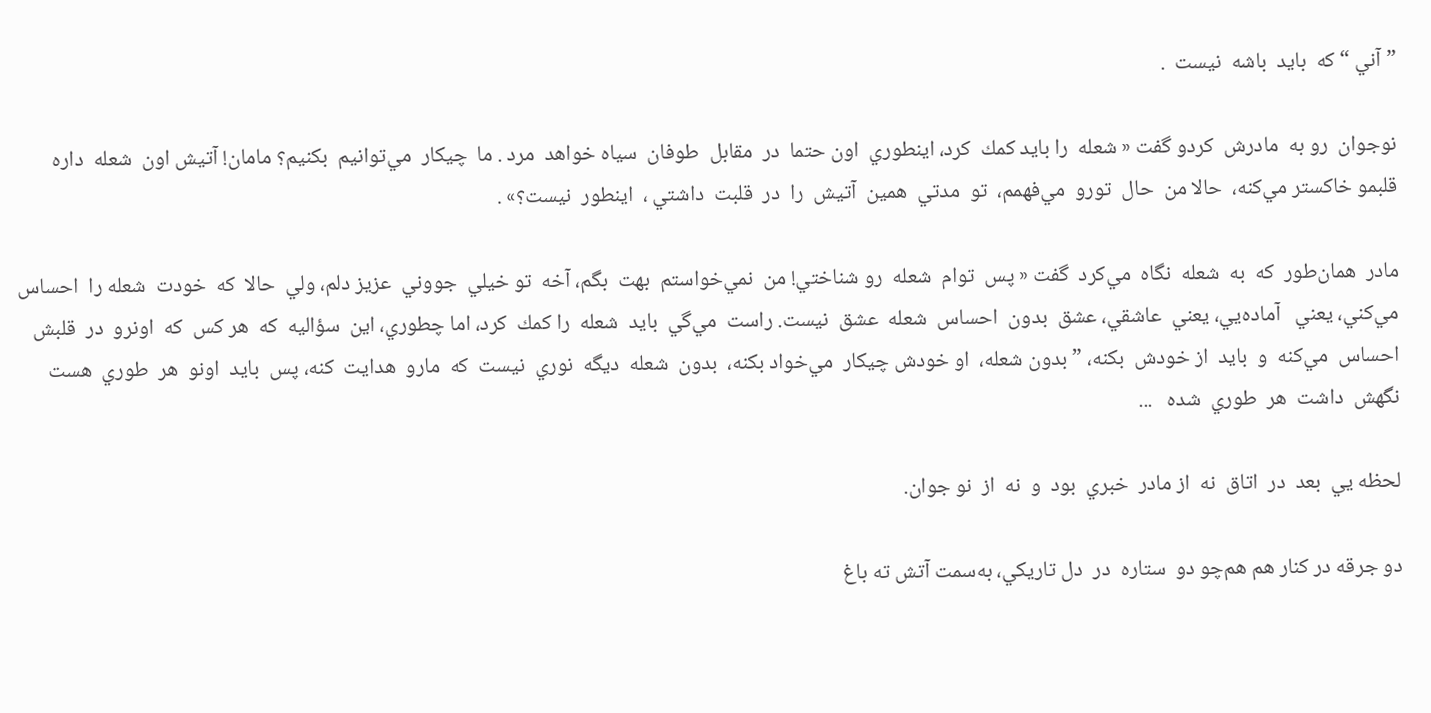” آني “ كه  بايد  باشه  نيست  .

نوجوان  رو به  مادرش  كردو گفت « شعله  را بايد كمك  كرد، اينطوري  اون حتما  در  مقابل  طوفان  سياه خواهد  مرد . ما  چيكار  مي‌‌توانيم  بكنيم؟ مامان! آتيش اون  شعله  داره  قلبمو خاكستر مي‌كنه،  حالا من  حال  تورو  مي‌فهمم،  تو  مدتي  همين  آتيش  را  در  قلبت  داشتي ،  اينطور  نيست؟» .

مادر  همان‌طور  كه  به  شعله  نگاه  مي‌‌كرد  گفت « پس  توام  شعله  رو شناختي! من  نمي‌خواستم  بهت  بگم، آخه  تو خيلي  جووني  عزيز دلم، ولي  حالا  كه  خودت  شعله را  احساس  مي‌كني، يعني   آماده‌يي، يعني  عاشقي، عشق  بدون  احساس  شعله  عشق  نيست. راست  مي‌گي  بايد  شعله  را كمك  كرد، اما چطوري، اين  سؤاليه  كه  هر كس  كه  اونرو  در  قلبش  احساس  مي‌كنه  و  بايد  از خودش  بكنه، ” بدون شعله،  او خودش چيكار  مي‌‌خواد بكنه،  بدون  شعله  ديگه  نوري  نيست  كه  مارو  هدايت  كنه، پس  بايد  اونو  هر  طوري  هست  نگهش  داشت  هر  طوري  شده   ...

لحظه يي  بعد  در  اتاق  نه  از مادر  خبري  بود  و  نه  از  نو جوان.

دو جرقه در كنار هم هم‌چو دو  ستاره  در  دل تاريكي، به‌سمت آتش ته باغ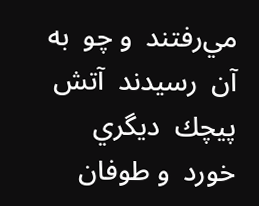مي‌رفتند  و چو  به  آن  رسيدند  آتش  پيچك  ديگري  خورد  و طوفان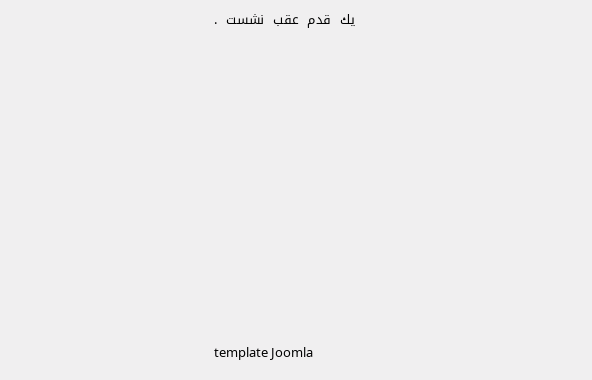يك  قدم  عقب  نشست  .













template Joomla